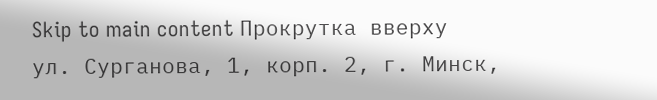Skip to main content Прокрутка вверху
ул. Сурганова, 1, корп. 2, г. Минск,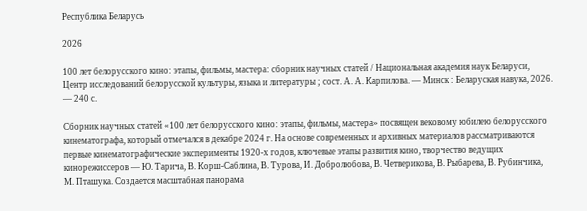Республика Беларусь

2026

100 лет белорусского кино: этапы, фильмы, мастера: сборник научных статей / Национальная академия наук Беларуси, Центр исследований белорусской культуры, языка и литературы ; сост. А. А. Карпилова. — Минск : Беларуская навука, 2026. — 240 с.

Сборник научных статей «100 лет белорусского кино: этапы, фильмы, мастера» посвящен вековому юбилею белорусского кинематографа, который отмечался в декабре 2024 г. На основе современных и архивных материалов рассматриваются первые кинематографические эксперименты 1920-х годов, ключевые этапы развития кино, творчество ведущих кинорежиссеров — Ю. Тарича, В. Корш-Саблина, В. Турова, И. Добролюбова, В. Четверикова, В. Рыбарева, В. Рубинчика, М. Пташука. Создается масштабная панорама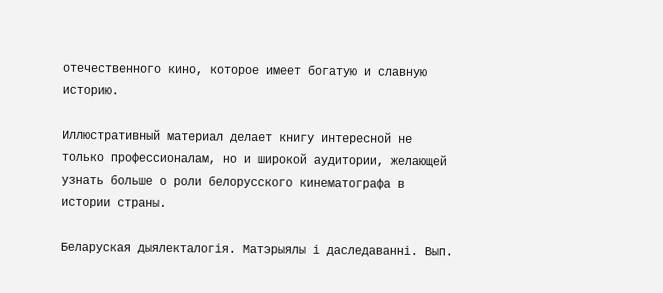отечественного кино, которое имеет богатую и славную историю.

Иллюстративный материал делает книгу интересной не только профессионалам, но и широкой аудитории, желающей узнать больше о роли белорусского кинематографа в истории страны.

Беларуская дыялекталогія. Матэрыялы і даследаванні. Вып.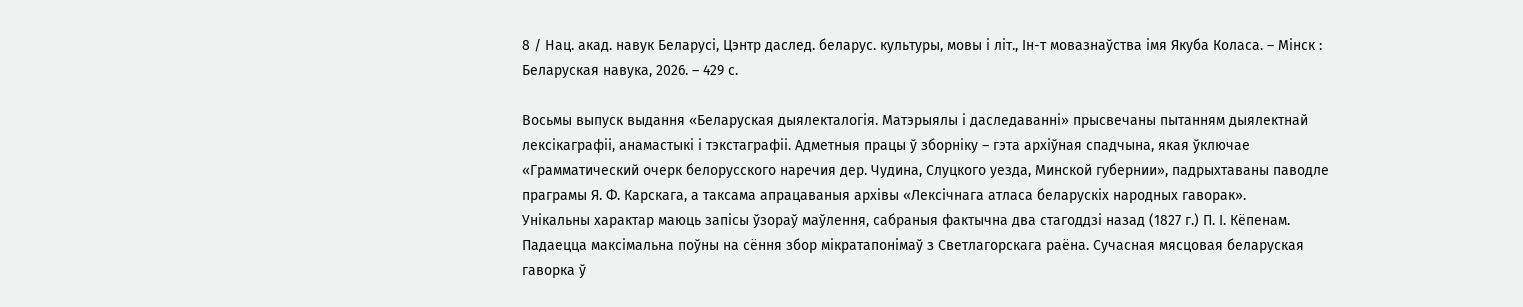8 / Нац. акад. навук Беларусі, Цэнтр даслед. беларус. культуры, мовы і літ., Ін-т мовазнаўства імя Якуба Коласа. – Мінск : Беларуская навука, 2026. – 429 с.

Восьмы выпуск выдання «Беларуская дыялекталогія. Матэрыялы і даследаванні» прысвечаны пытанням дыялектнай лексікаграфіі, анамастыкі і тэкстаграфіі. Адметныя працы ў зборніку – гэта архіўная спадчына, якая ўключае «Грамматический очерк белорусского наречия дер. Чудина, Слуцкого уезда, Минской губернии», падрыхтаваны паводле праграмы Я. Ф. Карскага, а таксама апрацаваныя архівы «Лексічнага атласа беларускіх народных гаворак».
Унікальны характар маюць запісы ўзораў маўлення, сабраныя фактычна два стагоддзі назад (1827 г.) П. І. Кёпенам. Падаецца максімальна поўны на сёння збор мікратапонімаў з Светлагорскага раёна. Сучасная мясцовая беларуская гаворка ў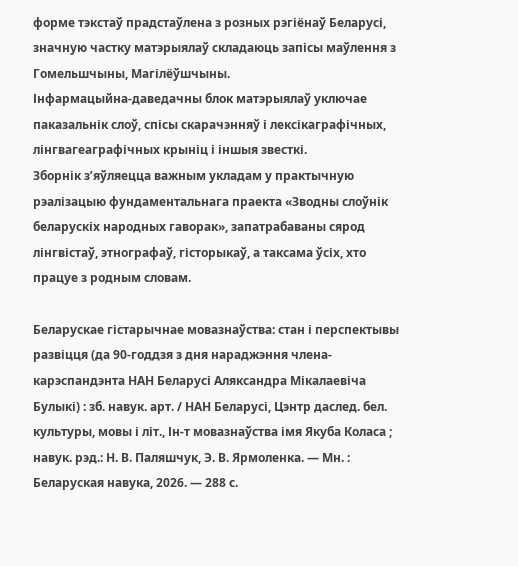форме тэкстаў прадстаўлена з розных рэгіёнаў Беларусі, значную частку матэрыялаў складаюць запісы маўлення з Гомельшчыны, Магілёўшчыны.
Інфармацыйна-даведачны блок матэрыялаў уключае паказальнік слоў, спісы скарачэнняў і лексікаграфічных, лінгвагеаграфічных крыніц і іншыя звесткі.
Зборнік з’яўляецца важным укладам у практычную рэалізацыю фундаментальнага праекта «Зводны слоўнік беларускіх народных гаворак», запатрабаваны сярод лінгвістаў, этнографаў, гісторыкаў, а таксама ўсіх, хто працуе з родным словам.

Беларускае гістарычнае мовазнаўства: стан і перспектывы развіцця (да 90-годдзя з дня нараджэння члена-карэспандэнта НАН Беларусі Аляксандра Мікалаевіча Булыкі) : зб. навук. арт. / НАН Беларусі, Цэнтр даслед. бел. культуры, мовы і літ., Ін-т мовазнаўства імя Якуба Коласа ; навук. рэд.: Н. В. Паляшчук, Э. В. Ярмоленка. — Мн. : Беларуская навука, 2026. — 288 с.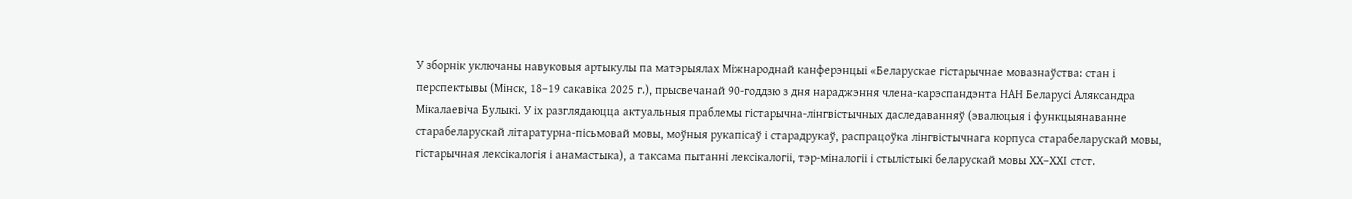У зборнік уключаны навуковыя артыкулы па матэрыялах Міжнароднай канферэнцыі «Беларускае гістарычнае мовазнаўства: стан і перспектывы (Мінск, 18–19 сакавіка 2025 г.), прысвечанай 90-годдзю з дня нараджэння члена-карэспандэнта НАН Беларусі Аляксандра Мікалаевіча Булыкі. У іх разглядаюцца актуальныя праблемы гістарычна-лінгвістычных даследаванняў (эвалюцыя і функцыянаванне старабеларускай літаратурна-пісьмовай мовы, моўныя рукапісаў і старадрукаў, распрацоўка лінгвістычнага корпуса старабеларускай мовы, гістарычная лексікалогія і анамастыка), а таксама пытанні лексікалогіі, тэр-міналогіі і стылістыкі беларускай мовы ХХ–ХХІ стст.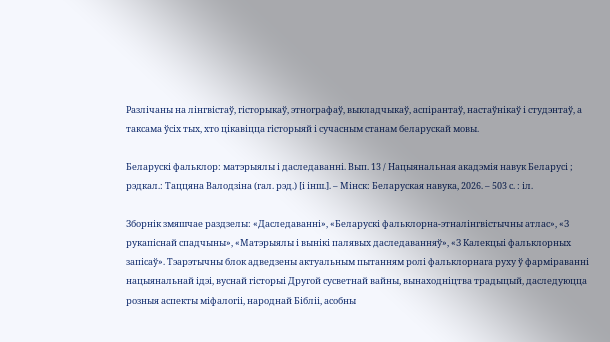Разлічаны на лінгвістаў, гісторыкаў, этнографаў, выкладчыкаў, аспірантаў, настаўнікаў і студэнтаў, а таксама ўсіх тых, хто цікавіцца гісторыяй і сучасным станам беларускай мовы.

Беларускі фальклор: матэрыялы і даследаванні. Вып. 13 / Нацыянальная акадэмія навук Беларусі ; рэдкал.: Таццяна Валодзіна (гал. рэд.) [і інш.]. – Мінск: Беларуская навука, 2026. – 503 с. : іл.

Зборнік змяшчае раздзелы: «Даследаванні», «Беларускі фальклорна-этналінгвістычны атлас», «З рукапіснай спадчыны», «Матэрыялы і вынікі палявых даследаванняў», «З Калекцыі фальклорных запісаў». Тэарэтычны блок адведзены актуальным пытанням ролі фальклорнага руху ў фарміраванні нацыянальнай ідэі, вуснай гісторыі Другой сусветнай вайны, вынаходніцтва традыцый, даследуюцца розныя аспекты міфалогіі, народнай Бібліі, асобны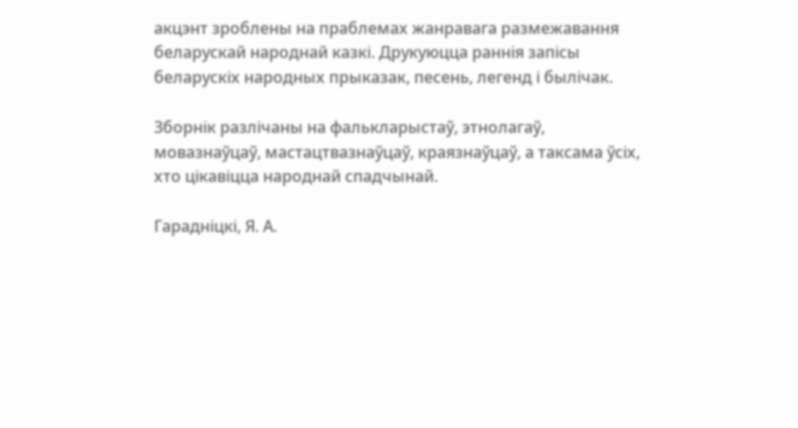акцэнт зроблены на праблемах жанравага размежавання беларускай народнай казкі. Друкуюцца раннія запісы беларускіх народных прыказак, песень, легенд і былічак.

Зборнік разлічаны на фалькларыстаў, этнолагаў, мовазнаўцаў, мастацтвазнаўцаў, краязнаўцаў, а таксама ўсіх, хто цікавіцца народнай спадчынай.

Гарадніцкі, Я. А.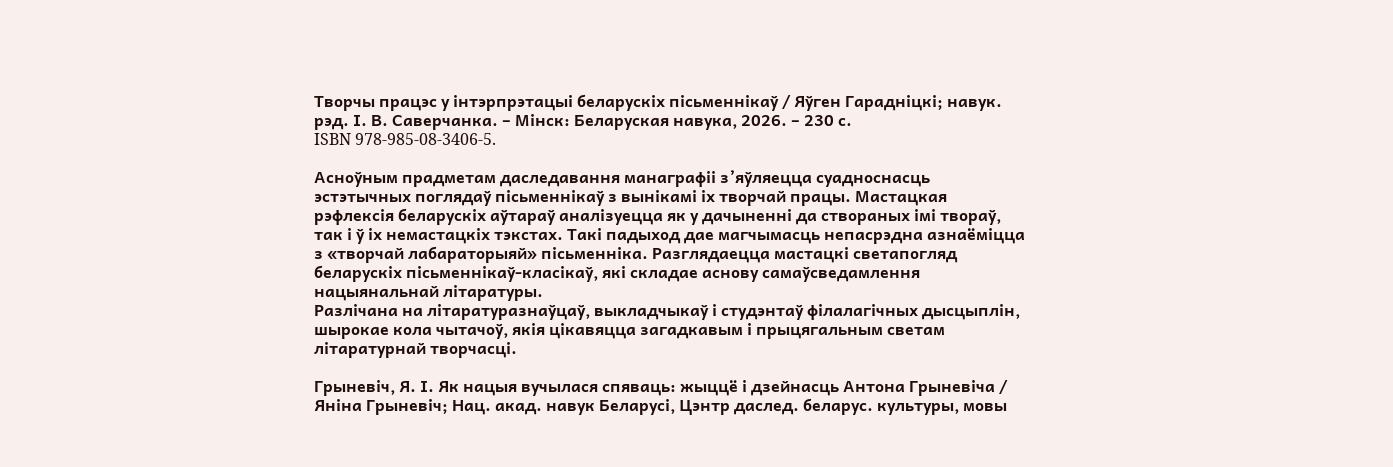Творчы працэс у інтэрпрэтацыі беларускіх пісьменнікаў / Яўген Гарадніцкі; навук. рэд. І. В. Саверчанка. – Мінск: Беларуская навука, 2026. – 230 с.
ISBN 978-985-08-3406-5.

Асноўным прадметам даследавання манаграфіі з’яўляецца суадноснасць эстэтычных поглядаў пісьменнікаў з вынікамі іх творчай працы. Мастацкая рэфлексія беларускіх аўтараў аналізуецца як у дачыненні да створаных імі твораў, так і ў іх немастацкіх тэкстах. Такі падыход дае магчымасць непасрэдна азнаёміцца з «творчай лабараторыяй» пісьменніка. Разглядаецца мастацкі светапогляд беларускіх пісьменнікаў-класікаў, які складае аснову самаўсведамлення нацыянальнай літаратуры.
Разлічана на літаратуразнаўцаў, выкладчыкаў і студэнтаў філалагічных дысцыплін, шырокае кола чытачоў, якія цікавяцца загадкавым і прыцягальным светам літаратурнай творчасці.

Грыневіч, Я. І. Як нацыя вучылася спяваць: жыццё і дзейнасць Антона Грыневіча / Яніна Грыневіч; Нац. акад. навук Беларусі, Цэнтр даслед. беларус. культуры, мовы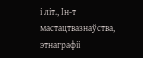і літ., Ін-т мастацтвазнаўства, этнаграфіі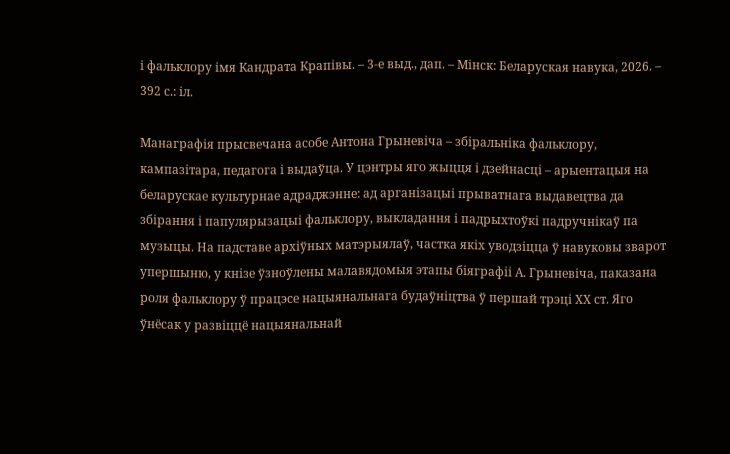і фальклору імя Кандрата Крапівы. – 3-е выд., дап. – Мінск: Беларуская навука, 2026. – 392 с.: іл.

Манаграфія прысвечана асобе Антона Грыневіча – збіральніка фальклору, кампазітара, педагога і выдаўца. У цэнтры яго жыцця і дзейнасці – арыентацыя на беларускае культурнае адраджэнне: ад арганізацыі прыватнага выдавецтва да збірання і папулярызацыі фальклору, выкладання і падрыхтоўкі падручнікаў па музыцы. На падставе архіўных матэрыялаў, частка якіх уводзіцца ў навуковы зварот упершыню, у кнізе ўзноўлены малавядомыя этапы біяграфіі А. Грыневіча, паказана роля фальклору ў працэсе нацыянальнага будаўніцтва ў першай трэці ХХ ст. Яго ўнёсак у развіццё нацыянальнай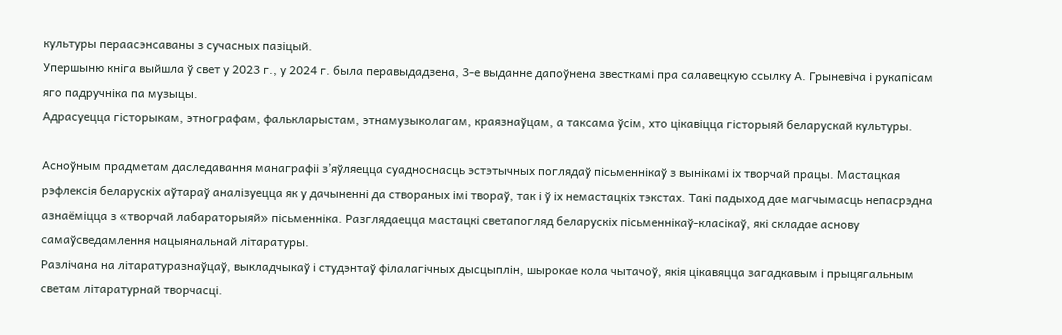культуры пераасэнсаваны з сучасных пазіцый.
Упершыню кніга выйшла ў свет у 2023 г., у 2024 г. была перавыдадзена, 3-е выданне дапоўнена звесткамі пра салавецкую ссылку А. Грыневіча і рукапісам яго падручніка па музыцы.
Адрасуецца гісторыкам, этнографам, фалькларыстам, этнамузыколагам, краязнаўцам, а таксама ўсім, хто цікавіцца гісторыяй беларускай культуры.

Асноўным прадметам даследавання манаграфіі з’яўляецца суадноснасць эстэтычных поглядаў пісьменнікаў з вынікамі іх творчай працы. Мастацкая рэфлексія беларускіх аўтараў аналізуецца як у дачыненні да створаных імі твораў, так і ў іх немастацкіх тэкстах. Такі падыход дае магчымасць непасрэдна азнаёміцца з «творчай лабараторыяй» пісьменніка. Разглядаецца мастацкі светапогляд беларускіх пісьменнікаў-класікаў, які складае аснову самаўсведамлення нацыянальнай літаратуры.
Разлічана на літаратуразнаўцаў, выкладчыкаў і студэнтаў філалагічных дысцыплін, шырокае кола чытачоў, якія цікавяцца загадкавым і прыцягальным светам літаратурнай творчасці.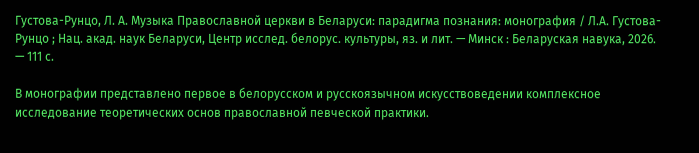Густова-Рунцо, Л. А. Музыка Православной церкви в Беларуси: парадигма познания: монография / Л.А. Густова-Рунцо ; Нац. акад. наук Беларуси, Центр исслед. белорус. культуры, яз. и лит. — Минск : Беларуская навука, 2026. — 111 с.

В монографии представлено первое в белорусском и русскоязычном искусствоведении комплексное исследование теоретических основ православной певческой практики.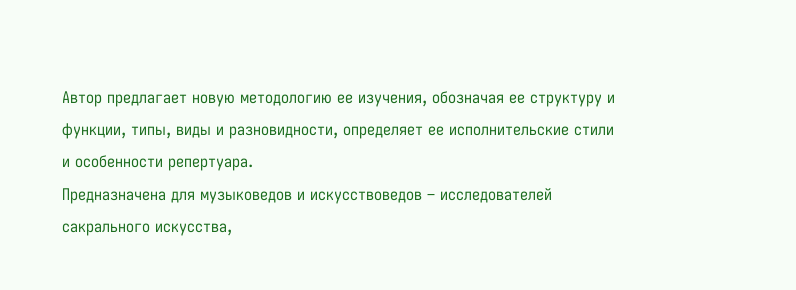Автор предлагает новую методологию ее изучения, обозначая ее структуру и функции, типы, виды и разновидности, определяет ее исполнительские стили и особенности репертуара.
Предназначена для музыковедов и искусствоведов – исследователей сакрального искусства,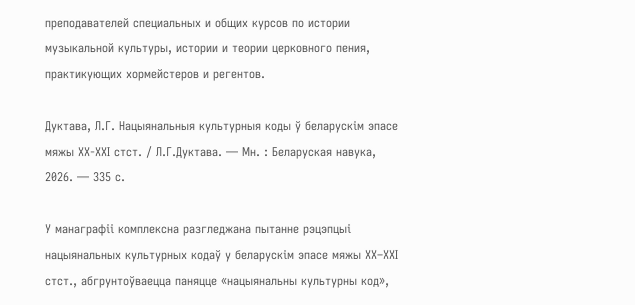преподавателей специальных и общих курсов по истории музыкальной культуры, истории и теории церковного пения, практикующих хормейстеров и регентов.

Дуктава, Л.Г. Нацыянальныя культурныя коды ў беларускім эпасе мяжы ХХ-ХХІ стст. / Л.Г.Дуктава. — Мн. : Беларуская навука, 2026. — 335 с.

У манаграфіі комплексна разгледжана пытанне рэцэпцыі нацыянальных культурных кодаў у беларускім эпасе мяжы ХХ–ХХІ стст., абгрунтоўваецца паняцце «нацыянальны культурны код»,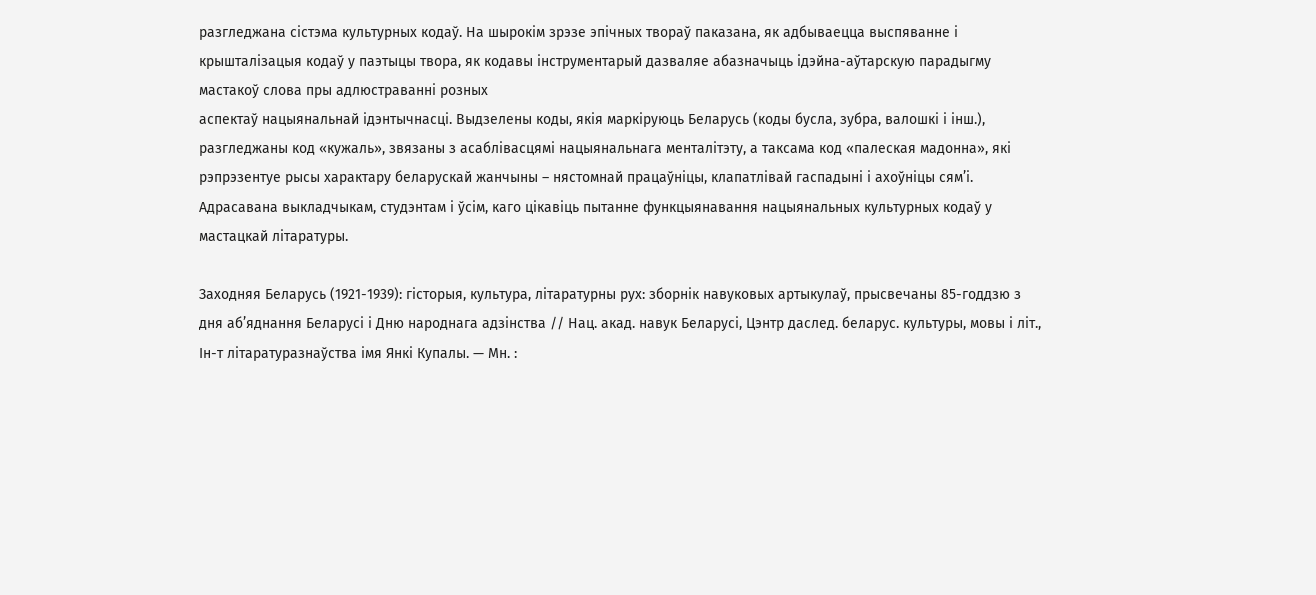разгледжана сістэма культурных кодаў. На шырокім зрэзе эпічных твораў паказана, як адбываецца выспяванне і крышталізацыя кодаў у паэтыцы твора, як кодавы інструментарый дазваляе абазначыць ідэйна-аўтарскую парадыгму мастакоў слова пры адлюстраванні розных
аспектаў нацыянальнай ідэнтычнасці. Выдзелены коды, якія маркіруюць Беларусь (коды бусла, зубра, валошкі і інш.), разгледжаны код «кужаль», звязаны з асаблівасцямі нацыянальнага менталітэту, а таксама код «палеская мадонна», які рэпрэзентуе рысы характару беларускай жанчыны – нястомнай працаўніцы, клапатлівай гаспадыні і ахоўніцы сямʼі.
Адрасавана выкладчыкам, студэнтам і ўсім, каго цікавіць пытанне функцыянавання нацыянальных культурных кодаў у мастацкай літаратуры.

Заходняя Беларусь (1921-1939): гісторыя, культура, літаратурны рух: зборнік навуковых артыкулаў, прысвечаны 85-годдзю з дня аб’яднання Беларусі і Дню народнага адзінства // Нац. акад. навук Беларусі, Цэнтр даслед. беларус. культуры, мовы і літ., Ін-т літаратуразнаўства імя Янкі Купалы. — Мн. :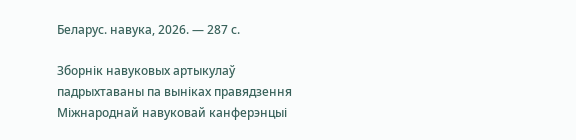Беларус. навука, 2026. — 287 с.

Зборнік навуковых артыкулаў падрыхтаваны па выніках правядзення Міжнароднай навуковай канферэнцыі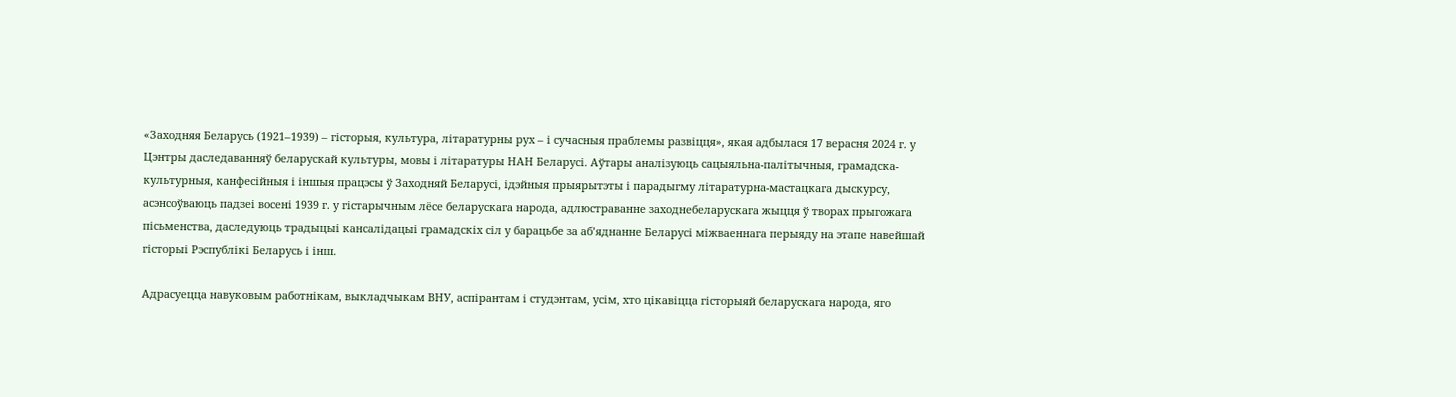«Заходняя Беларусь (1921–1939) – гісторыя, культура, літаратурны рух – і сучасныя праблемы развіцця», якая адбылася 17 верасня 2024 г. у Цэнтры даследаванняў беларускай культуры, мовы і літаратуры НАН Беларусі. Аўтары аналізуюць сацыяльна-палітычныя, грамадска-культурныя, канфесійныя і іншыя працэсы ў Заходняй Беларусі, ідэйныя прыярытэты і парадыгму літаратурна-мастацкага дыскурсу, асэнсоўваюць падзеі восені 1939 г. у гістарычным лёсе беларускага народа, адлюстраванне заходнебеларускага жыцця ў творах прыгожага пісьменства, даследуюць традыцыі кансалідацыі грамадскіх сіл у барацьбе за аб’яднанне Беларусі міжваеннага перыяду на этапе навейшай гісторыі Рэспублікі Беларусь і інш.

Адрасуецца навуковым работнікам, выкладчыкам ВНУ, аспірантам і студэнтам, усім, хто цікавіцца гісторыяй беларускага народа, яго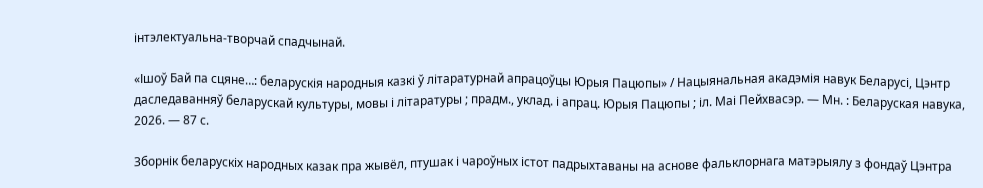інтэлектуальна-творчай спадчынай.

«Ішоў Бай па сцяне…: беларускія народныя казкі ў літаратурнай апрацоўцы Юрыя Пацюпы» / Нацыянальная акадэмія навук Беларусі, Цэнтр даследаванняў беларускай культуры, мовы і літаратуры ; прадм., уклад. і апрац. Юрыя Пацюпы ; іл. Маі Пейхвасэр. — Мн. : Беларуская навука, 2026. — 87 с.

Зборнік беларускіх народных казак пра жывёл, птушак і чароўных істот падрыхтаваны на аснове фальклорнага матэрыялу з фондаў Цэнтра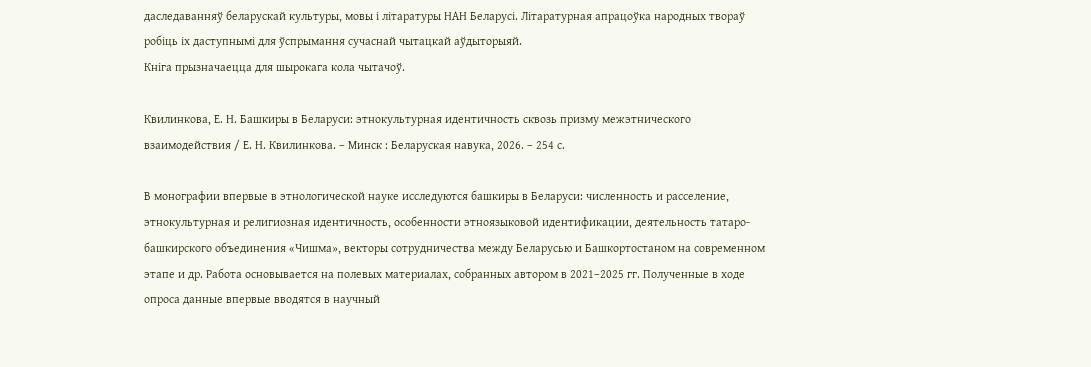даследаванняў беларускай культуры, мовы і літаратуры НАН Беларусі. Літаратурная апрацоўка народных твораў робіць іх даступнымі для ўспрымання сучаснай чытацкай аўдыторыяй.
Кніга прызначаецца для шырокага кола чытачоў.

Квилинкова, Е. Н. Башкиры в Беларуси: этнокультурная идентичность сквозь призму межэтнического взаимодействия / Е. Н. Квилинкова. – Минск : Беларуская навука, 2026. – 254 с.

В монографии впервые в этнологической науке исследуются башкиры в Беларуси: численность и расселение, этнокультурная и религиозная идентичность, особенности этноязыковой идентификации, деятельность татаро-башкирского объединения «Чишма», векторы сотрудничества между Беларусью и Башкортостаном на современном этапе и др. Работа основывается на полевых материалах, собранных автором в 2021–2025 гг. Полученные в ходе опроса данные впервые вводятся в научный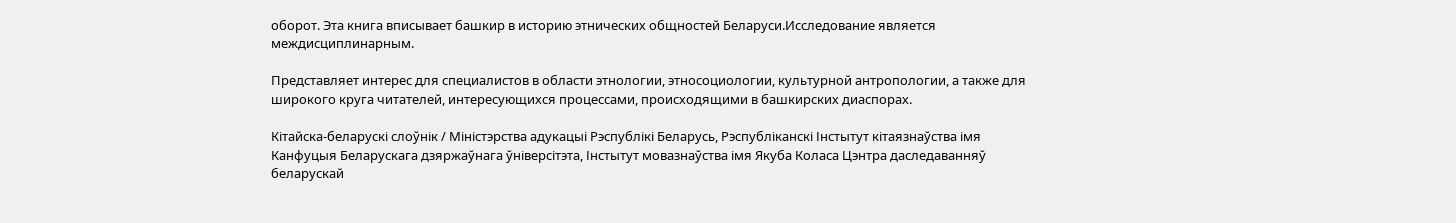оборот. Эта книга вписывает башкир в историю этнических общностей Беларуси.Исследование является междисциплинарным.

Представляет интерес для специалистов в области этнологии, этносоциологии, культурной антропологии, а также для широкого круга читателей, интересующихся процессами, происходящими в башкирских диаспорах.

Кітайска-беларускі слоўнік / Міністэрства адукацыі Рэспублікі Беларусь, Рэспубліканскі Інстытут кітаязнаўства імя Канфуцыя Беларускага дзяржаўнага ўніверсітэта, Інстытут мовазнаўства імя Якуба Коласа Цэнтра даследаванняў беларускай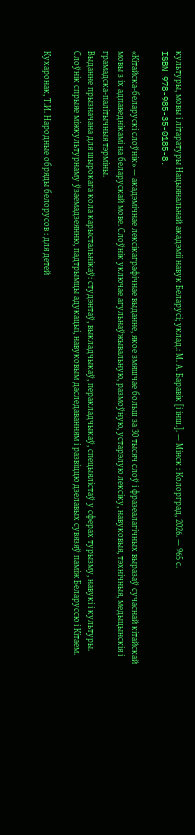культуры, мовы і літаратуры Нацыянальнай акадэміі навук Беларусі; уклад.: М. А. Баравік [і інш.]. — Мінск : Колорград, 2026. — 965 с.
ISBN 978-985-35-0185-8.

«Кітайска-беларускі слоўнік» — акадэмічнае лексікаграфічнае выданне, якое змяшчае больш за 30 тысяч слоў і фразеалагічных выразаў сучаснай кітайскай мовы з іх адпаведнікамі на беларускай мове. Слоўнік уключае агульнаўжывальную, размоўную, устарэлую лексіку, навуковыя, тэхнічныя, медыцынскія і грамадска-палітычныя тэрміны.
Выданне прызначана для шырокага кола карыстальнікаў: студэнтаў, выкладчыкаў, перакладчыкаў, спецыялістаў у сферах турызму, навукі і культуры. Слоўнік спрыяе міжкультурнаму ўзаемадзеянню, падтрымцы адукацыі, навуковым даследаванням і развіццю дзелавых сувязяў паміж Беларуссю і Кітаем.

Кухаронак, Т.И. Народные обряды белорусов : для детей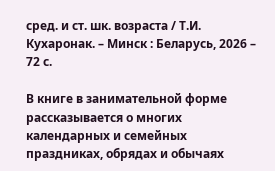сред. и ст. шк. возраста / Т.И. Кухаронак. – Минск : Беларусь, 2026 – 72 с.

В книге в занимательной форме рассказывается о многих календарных и семейных праздниках, обрядах и обычаях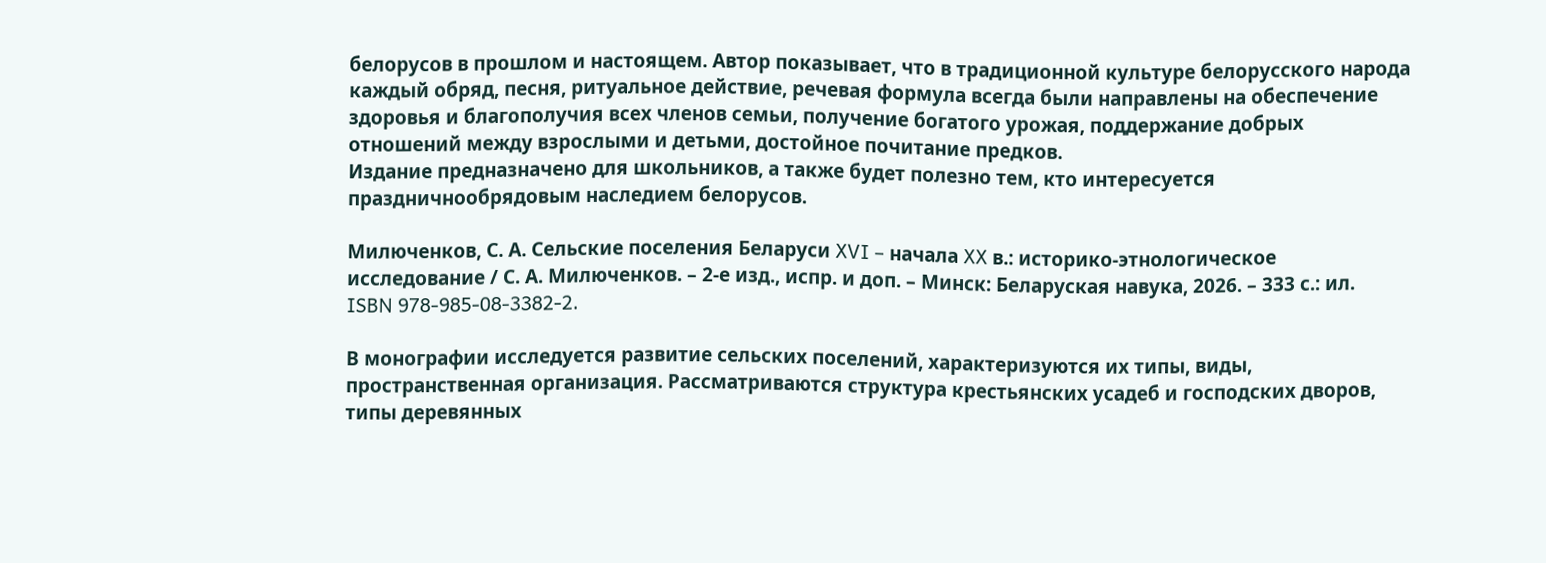белорусов в прошлом и настоящем. Автор показывает, что в традиционной культуре белорусского народа каждый обряд, песня, ритуальное действие, речевая формула всегда были направлены на обеспечение здоровья и благополучия всех членов семьи, получение богатого урожая, поддержание добрых отношений между взрослыми и детьми, достойное почитание предков.
Издание предназначено для школьников, а также будет полезно тем, кто интересуется праздничнообрядовым наследием белорусов.

Милюченков, С. А. Сельские поселения Беларуси XVI – начала XX в.: историко-этнологическое исследование / С. А. Милюченков. – 2-е изд., испр. и доп. – Минск: Беларуская навука, 2026. – 333 с.: ил.
ISBN 978-985-08-3382-2.

В монографии исследуется развитие сельских поселений, характеризуются их типы, виды, пространственная организация. Рассматриваются структура крестьянских усадеб и господских дворов, типы деревянных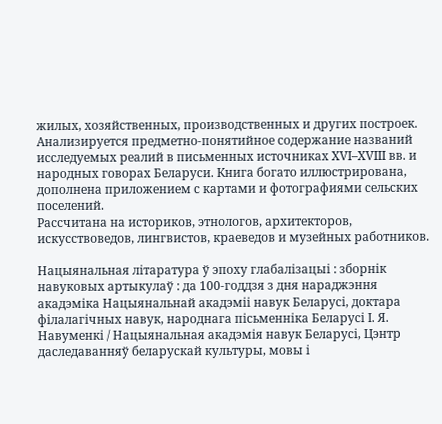жилых, хозяйственных, производственных и других построек. Анализируется предметно-понятийное содержание названий исследуемых реалий в письменных источниках XVI–XVIII вв. и народных говорах Беларуси. Книга богато иллюстрирована, дополнена приложением с картами и фотографиями сельских поселений.
Рассчитана на историков, этнологов, архитекторов, искусствоведов, лингвистов, краеведов и музейных работников.

Нацыянальная літаратура ў эпоху глабалізацыі : зборнік навуковых артыкулаў : да 100-годдзя з дня нараджэння акадэміка Нацыянальнай акадэміі навук Беларусі, доктара філалагічных навук, народнага пісьменніка Беларусі І. Я. Навуменкі / Нацыянальная акадэмія навук Беларусі, Цэнтр даследаванняў беларускай культуры, мовы і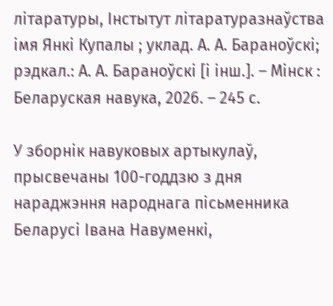літаратуры, Інстытут літаратуразнаўства імя Янкі Купалы ; уклад. А. А. Бараноўскі; рэдкал.: А. А. Бараноўскі [і інш.]. – Мінск : Беларуская навука, 2026. – 245 с.

У зборнік навуковых артыкулаў, прысвечаны 100-годдзю з дня нараджэння народнага пісьменника Беларусі Івана Навуменкі,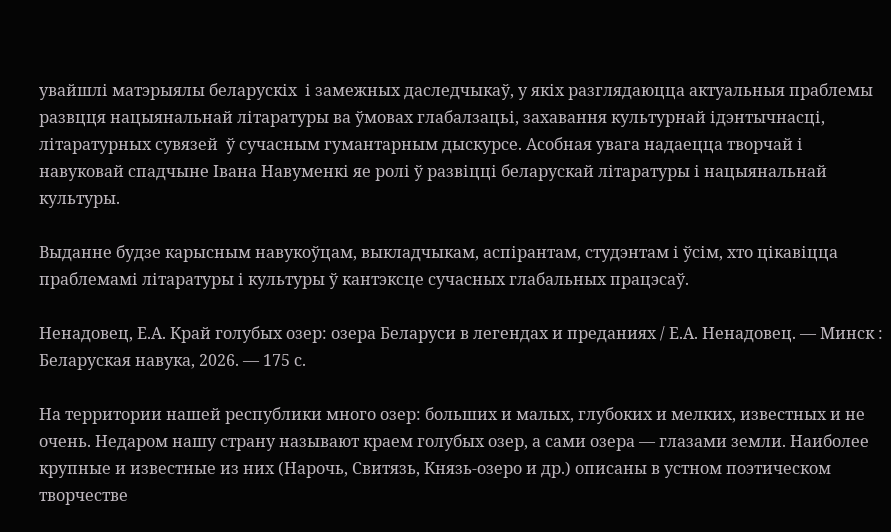увайшлі матэрыялы беларускіх  і замежных даследчыкаў, у якіх разглядаюцца актуальныя праблемы развцця нацыянальнай літаратуры ва ўмовах глабалзацьі, захавання культурнай ідэнтычнасці, літаратурных сувязей  ў сучасным гумантарным дыскурсе. Асобная увага надаецца творчай і навуковай спадчыне Івана Навуменкі яе ролі ў развіцці беларускай літаратуры і нацыянальнай культуры.

Выданне будзе карысным навукоўцам, выкладчыкам, аспірантам, студэнтам і ўсім, хто цікавіцца праблемамі літаратуры і культуры ў кантэксце сучасных глабальных працэсаў.

Ненадовец, Е.А. Край голубых озер: озера Беларуси в легендах и преданиях / Е.А. Ненадовец. — Минск : Беларуская навука, 2026. — 175 с.

На территории нашей республики много озер: больших и малых, глубоких и мелких, известных и не очень. Недаром нашу страну называют краем голубых озер, а сами озера — глазами земли. Наиболее крупные и известные из них (Нарочь, Свитязь, Князь-озеро и др.) описаны в устном поэтическом творчестве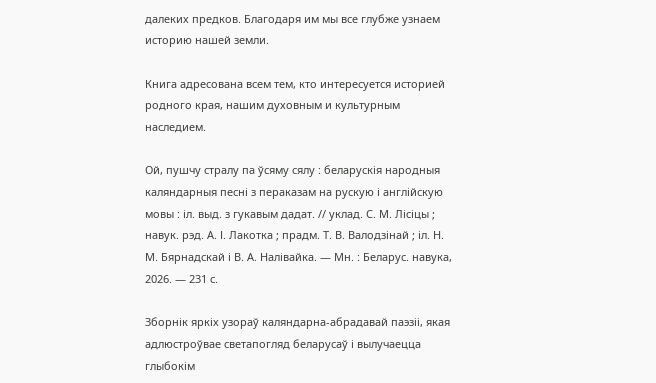далеких предков. Благодаря им мы все глубже узнаем историю нашей земли.

Книга адресована всем тем, кто интересуется историей родного края, нашим духовным и культурным наследием.

Ой, пушчу стралу па ўсяму сялу : беларускія народныя каляндарныя песні з пераказам на рускую і англійскую мовы : іл. выд. з гукавым дадат. // уклад. С. М. Лісіцы ; навук. рэд. А. І. Лакотка ; прадм. Т. В. Валодзінай ; іл. Н. М. Бярнадскай і В. А. Налівайка. — Мн. : Беларус. навука, 2026. — 231 с.

Зборнік яркіх узораў каляндарна-абрадавай паэзіі, якая адлюстроўвае светапогляд беларусаў і вылучаецца глыбокім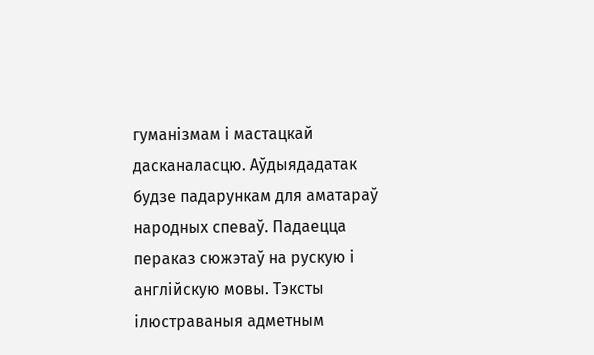гуманізмам і мастацкай дасканаласцю. Аўдыядадатак будзе падарункам для аматараў народных спеваў. Падаецца пераказ сюжэтаў на рускую і англійскую мовы. Тэксты ілюстраваныя адметным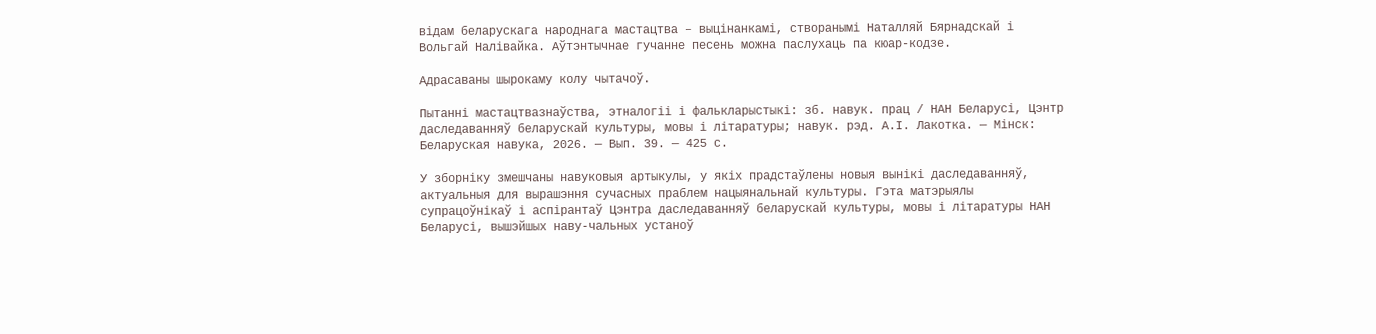відам беларускага народнага мастацтва – выцінанкамі, створанымі Наталляй Бярнадскай і Вольгай Налівайка. Аўтэнтычнае гучанне песень можна паслухаць па кюар-кодзе.

Адрасаваны шырокаму колу чытачоў.

Пытанні мастацтвазнаўства, этналогіі і фалькларыстыкі: зб. навук. прац / НАН Беларусі, Цэнтр даследаванняў беларускай культуры, мовы і літаратуры; навук. рэд. А.І. Лакотка. — Мінск: Беларуская навука, 2026. — Вып. 39. — 425 с.

У зборніку змешчаны навуковыя артыкулы, у якіх прадстаўлены новыя вынікі даследаванняў, актуальныя для вырашэння сучасных праблем нацыянальнай культуры. Гэта матэрыялы супрацоўнікаў і аспірантаў Цэнтра даследаванняў беларускай культуры, мовы і літаратуры НАН Беларусі, вышэйшых наву-чальных устаноў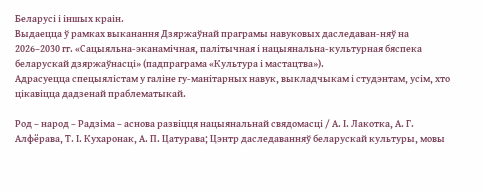Беларусі і іншых краін.
Выдаецца ў рамках выканання Дзяржаўнай праграмы навуковых даследаван-няў на 2026–2030 гг. «Сацыяльна-эканамічная, палітычная і нацыянальна-культурная бяспека беларускай дзяржаўнасці» (падпраграма «Культура і мастацтва»).
Адрасуецца спецыялістам у галіне гу-манітарных навук, выкладчыкам і студэнтам, усім, хто цікавіцца дадзенай праблематыкай.

Род – народ – Радзіма – аснова развіцця нацыянальнай свядомасці / А. І. Лакотка, А. Г. Алфёрава, Т. І. Кухаронак, А. П. Цатурава; Цэнтр даследаванняў беларускай культуры, мовы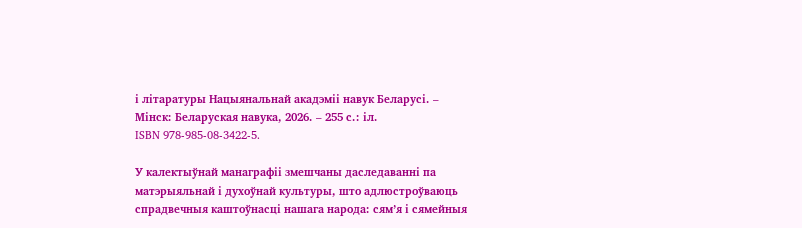і літаратуры Нацыянальнай акадэміі навук Беларусі. – Мінск: Беларуская навука, 2026. – 255 с.: іл.
ISBN 978-985-08-3422-5.

У калектыўнай манаграфіі змешчаны даследаванні па матэрыяльнай і духоўнай культуры, што адлюстроўваюць спрадвечныя каштоўнасці нашага народа: сям’я і сямейныя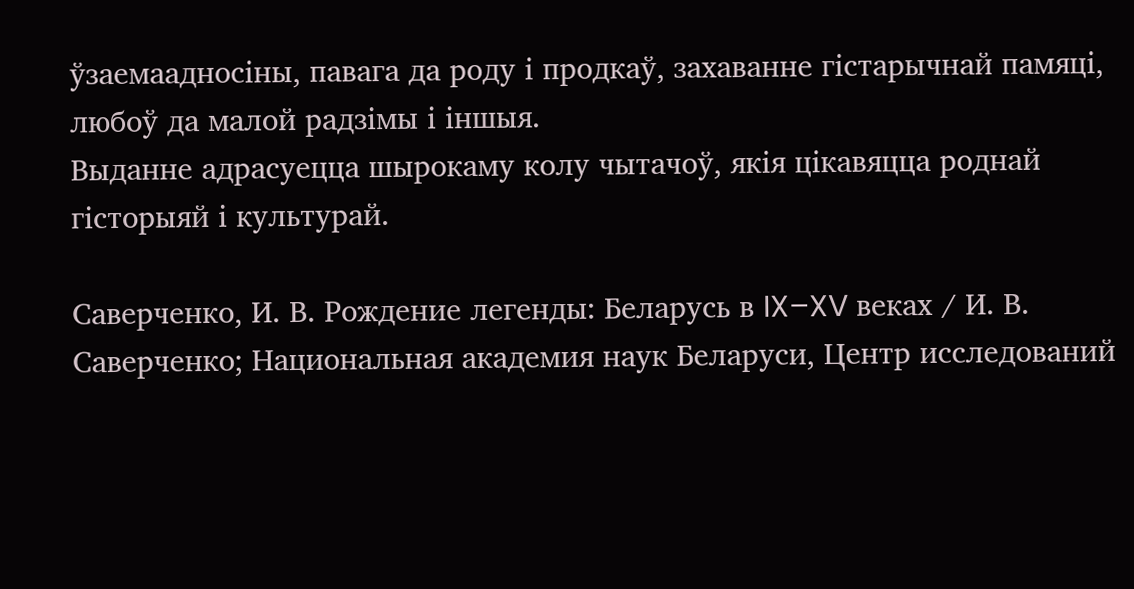ўзаемаадносіны, павага да роду і продкаў, захаванне гістарычнай памяці, любоў да малой радзімы і іншыя.
Выданне адрасуецца шырокаму колу чытачоў, якія цікавяцца роднай гісторыяй і культурай.

Саверченко, И. В. Рождение легенды: Беларусь в IX–XV веках / И. В. Саверченко; Национальная академия наук Беларуси, Центр исследований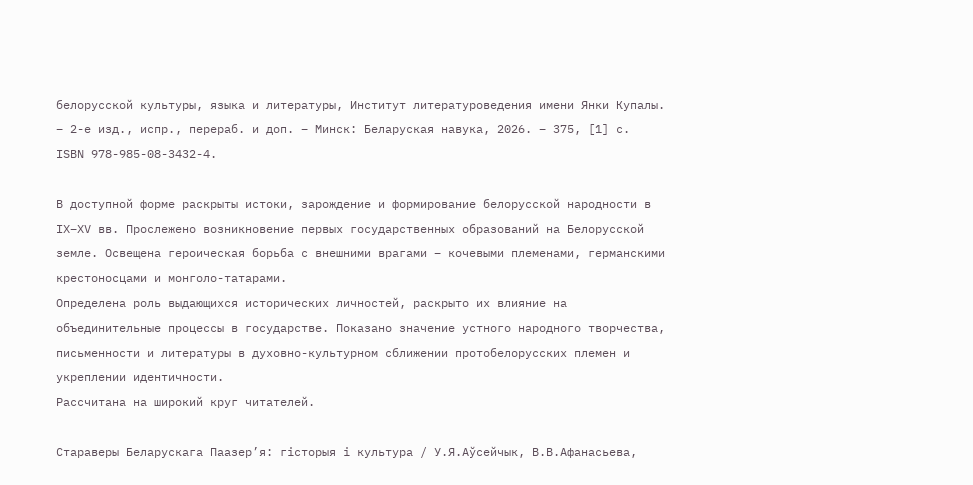белорусской культуры, языка и литературы, Институт литературоведения имени Янки Купалы. – 2-е изд., испр., перераб. и доп. – Минск: Беларуская навука, 2026. – 375, [1] с.
ISBN 978-985-08-3432-4.

В доступной форме раскрыты истоки, зарождение и формирование белорусской народности в IX–XV вв. Прослежено возникновение первых государственных образований на Белорусской земле. Освещена героическая борьба с внешними врагами – кочевыми племенами, германскими крестоносцами и монголо-татарами.
Определена роль выдающихся исторических личностей, раскрыто их влияние на объединительные процессы в государстве. Показано значение устного народного творчества, письменности и литературы в духовно-культурном сближении протобелорусских племен и укреплении идентичности.
Рассчитана на широкий круг читателей.

Стараверы Беларускага Паазер’я: гісторыя і культура / У.Я.Аўсейчык, В.В.Афанасьева,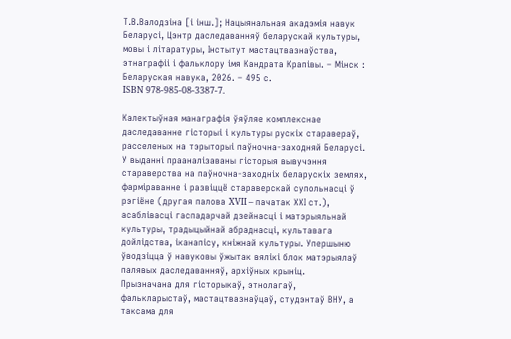Т.В.Валодзіна [і інш.]; Нацыянальная акадэмія навук Беларусі, Цэнтр даследаванняў беларускай культуры, мовы і літаратуры, Інстытут мастацтвазнаўства, этнаграфіі і фальклору імя Кандрата Крапівы. – Мінск : Беларуская навука, 2026. – 495 с.
ISBN 978-985-08-3387-7.

Калектыўная манаграфія ўяўляе комплекснае даследаванне гісторыі і культуры рускіх старавераў, расселеных на тэрыторыі паўночна-заходняй Беларусі. У выданні прааналізаваны гісторыя вывучэння стараверства на паўночна-заходніх беларускіх землях, фарміраванне і развіццё стараверскай супольнасці ў рэгіёне (другая палова XVII – пачатак ХХІ ст.), асаблівасці гаспадарчай дзейнасці і матэрыяльнай культуры, традыцыйнай абраднасці, культавага дойлідства, іканапісу, кніжнай культуры. Упершыню ўводзіцца ў навуковы ўжытак вялікі блок матэрыялаў палявых даследаванняў, архіўных крыніц.
Прызначана для гісторыкаў, этнолагаў, фалькларыстаў, мастацтвазнаўцаў, студэнтаў ВНУ, а таксама для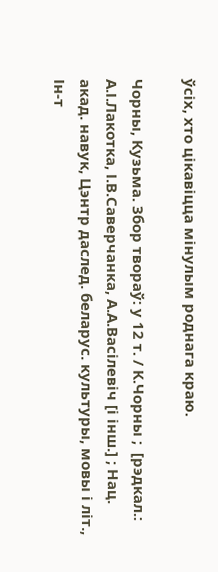ўсіх, хто цікавіцца мінулым роднага краю.

Чорны, Кузьма. Збор твораў: у 12 т. / К.Чорны ;  [рэдкал.: А.І.Лакотка, І.В.Саверчанка, А.А.Васілевіч [і інш.] ; Нац. акад. навук, Цэнтр даслед. беларус. культуры, мовы і літ., Ін-т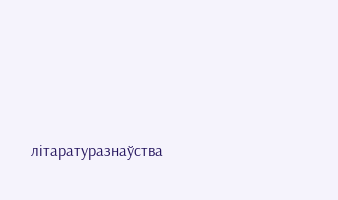літаратуразнаўства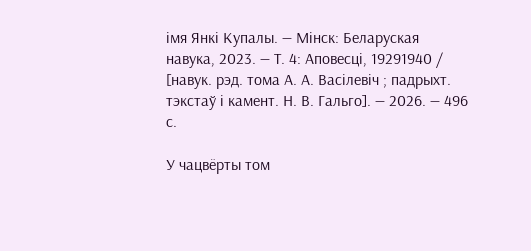імя Янкі Купалы. — Мінск: Беларуская навука, 2023. — Т. 4: Аповесці, 19291940 /  [навук. рэд. тома А. А. Васілевіч ; падрыхт. тэкстаў і камент. Н. В. Гальго]. — 2026. — 496 с.

У чацвёрты том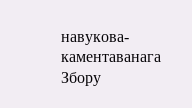навукова-каментаванага Збору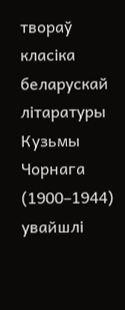твораў класіка беларускай літаратуры Кузьмы Чорнага (1900–1944) увайшлі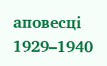аповесці 1929–1940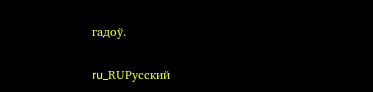гадоў.

ru_RUРусский